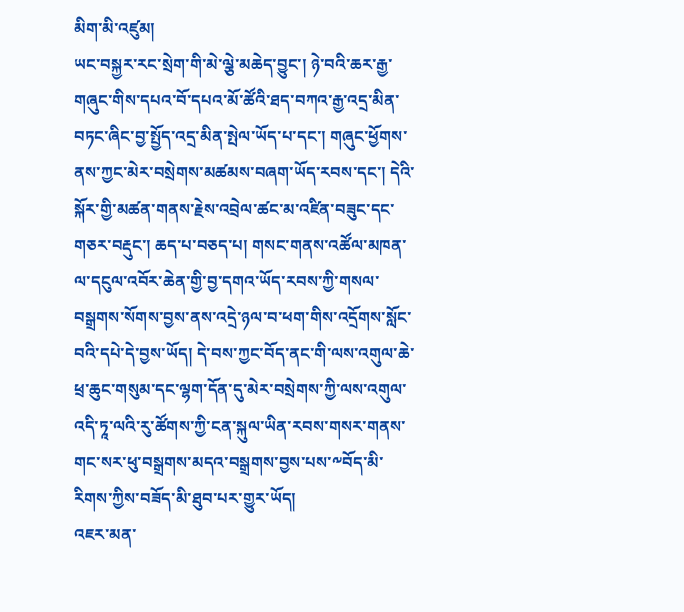མིག་མི་འཛུམ།
ཡང་བསྐྱར་རང་སྲེག་གི་མེ་ལྕེ་མཆེད་བྱུང་། ཉེ་བའི་ཆར་རྒྱ་གཞུང་གིས་དཔའ་བོ་དཔའ་མོ་ཚོའི་ཐད་བཀའ་རྒྱ་འདྲ་མིན་བཏང་ཞིང་བྱ་སྤྱོད་འདྲ་མིན་སྤེལ་ཡོད་པ་དང་། གཞུང་ཕྱོགས་ནས་ཀྱང་མེར་བསྲེགས་མཚམས་བཞག་ཡོད་རབས་དང་། དེའི་སྐོར་གྱི་མཚན་གནས་རྗེས་འབྲེལ་ཚང་མ་འཛིན་བཟུང་དང་གཅར་བརྡུང་། ཆད་པ་བཅད་པ། གསང་གནས་འཚོལ་མཁན་ལ་དངུལ་འབོར་ཆེན་གྱི་བྱ་དགའ་ཡོད་རབས་ཀྱི་གསལ་བསྒྲགས་སོགས་བྱས་ནས་འདྲེ་ཉལ་བ་ཕག་གིས་འདྲོགས་སློང་བའི་དཔེ་དེ་བྱས་ཡོད། དེ་བས་ཀྱང་བོད་ནང་གི་ལས་འགུལ་ཆེ་ཕྲ་ཆུང་གསུམ་དང་ལྷག་དོན་དུ་མེར་བསྲེགས་ཀྱི་ལས་འགུལ་འདི་ཏཱ་ལའི་རུ་ཚོགས་ཀྱི་ངན་སྐུལ་ཡིན་རབས་གསར་གནས་གང་སར་ཕུ་བསྒྲགས་མདའ་བསྒྲགས་བྱས་པས་༸བོད་མི་རིགས་ཀྱིས་བཟོད་མི་ཐུབ་པར་གྱུར་ཡོད།
འཇར་མན་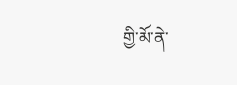གྱི་མོ་ནེ་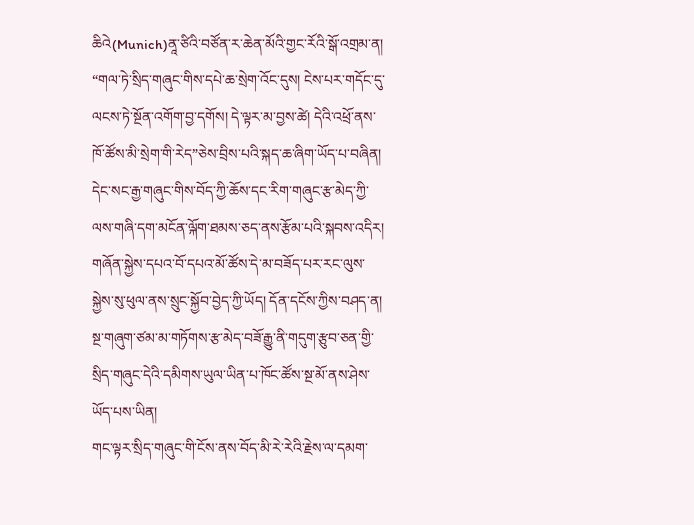ཆིའེ(Munich)ནཱ་ཙིའི་བཙོན་ར་ཆེན་མོའི་གྱང་རོའི་སྒོ་འགྲམ་ན། “གལ་ཏེ་སྲིད་གཞུང་གིས་དཔེ་ཆ་སྲེག་འོང་དུས། ངེས་པར་གདོང་དུ་ལངས་ཏེ་སྔོན་འགོག་བྱ་དགོས། དེ་ལྟར་མ་བྱས་ཚེ། དེའི་འཕྲོ་ནས་ཁོ་ཚོས་མི་སྲེག་གི་རེད”ཅེས་བྲིས་པའི་སྐད་ཆ་ཞིག་ཡོད་པ་བཞིན། དེང་སང་རྒྱ་གཞུང་གིས་བོད་ཀྱི་ཆོས་དང་རིག་གཞུང་རྩ་མེད་ཀྱི་ལས་གཞི་དག་མངོན་ལྐོག་ཐམས་ཅད་ནས་རྩོམ་པའི་སྐབས་འདིར། གཞོན་སྐྱེས་དཔའ་བོ་དཔའ་མོ་ཚོས་དེ་མ་བཟོད་པར་རང་ལུས་སྐྱེས་སུ་ཕུལ་ནས་སྲུང་སྐྱོབ་བྱེད་ཀྱི་ཡོད། དོན་དངོས་ཀྱིས་བཤད་ན། སྔ་གཞུག་ཙམ་མ་གཏོགས་རྩ་མེད་བཟོ་རྒྱུ་ནི་གདུག་རྩུབ་ཅན་གྱི་སྲིད་གཞུང་དེའི་དམིགས་ཡུལ་ཡིན་པ་ཁོང་ཚོས་སྔ་མོ་ནས་ཤེས་ཡོད་པས་ཡིན།
གང་ལྟར་སྲིད་གཞུང་གི་ངོས་ནས་བོད་མི་རེ་རེའི་རྗེས་ལ་དམག་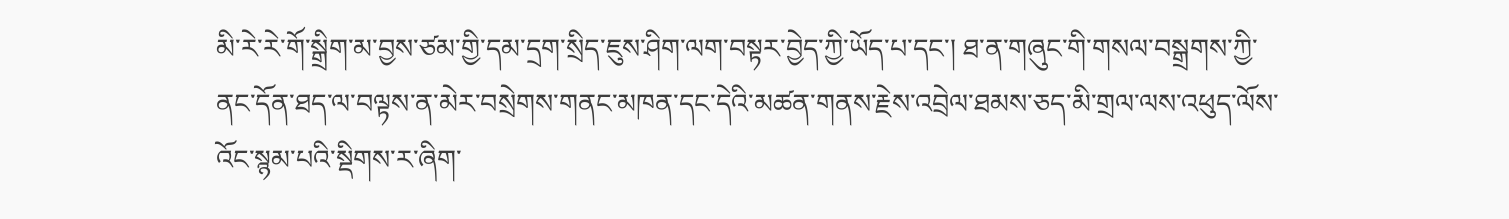མི་རེ་རེ་གོ་སྒྲིག་མ་བྱས་ཙམ་གྱི་དམ་དྲག་སྲིད་ཇུས་ཤིག་ལག་བསྟར་བྱེད་ཀྱི་ཡོད་པ་དང་། ཐ་ན་གཞུང་གི་གསལ་བསྒྲགས་ཀྱི་ནང་དོན་ཐད་ལ་བལྟས་ན་མེར་བསྲེགས་གནང་མཁན་དང་དེའི་མཚན་གནས་རྗེས་འབྲེལ་ཐམས་ཅད་མི་གྲལ་ལས་འཕུད་ལོས་འོང་སྙམ་པའི་སྡིགས་ར་ཞིག་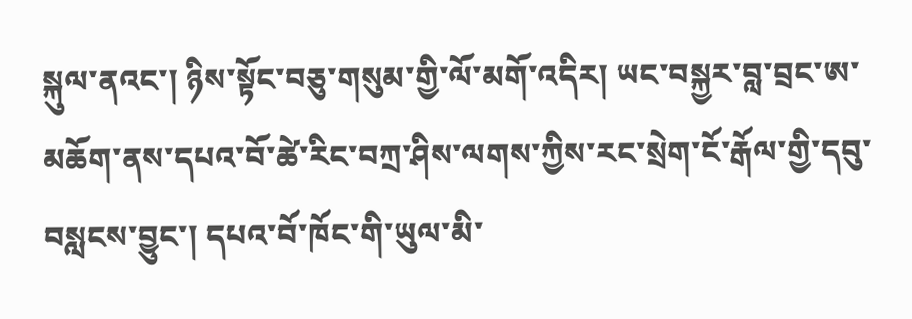སྐུལ་ནའང་། ཉིས་སྟོང་བཅུ་གསུམ་གྱི་ལོ་མགོ་འདིར། ཡང་བསྐྱར་བླ་བྲང་ཨ་མཆོག་ནས་དཔའ་བོ་ཚེ་རིང་བཀྲ་ཤིས་ལགས་ཀྱིས་རང་སྲེག་ངོ་རྒོལ་གྱི་དབུ་བསླངས་བྱུང་། དཔའ་བོ་ཁོང་གི་ཡུལ་མི་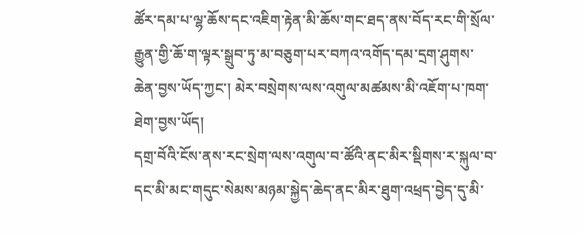ཚོར་དམ་པ་ལྷ་ཆོས་དང་འཇིག་རྟེན་མི་ཆོས་གང་ཐད་ནས་བོད་རང་གི་སྲོལ་རྒྱུན་གྱི་ཆོ་ག་ལྟར་སྒྲུབ་ཏུ་མ་བཅུག་པར་བཀའ་འགོད་དམ་དྲག་ཤུགས་ཆེན་བྱས་ཡོད་ཀྱང་། མེར་བསྲེགས་ལས་འགུལ་མཚམས་མི་འཇོག་པ་ཁག་ཐེག་བྱས་ཡོད།
དགྲ་བོའི་ངོས་ནས་རང་སྲེག་ལས་འགུལ་བ་ཚོའི་ནང་མིར་སྡིགས་ར་སྐུལ་བ་དང་མི་མང་གདུང་སེམས་མཉམ་སྐྱེད་ཆེད་ནང་མིར་ཐུག་འཕྲད་བྱེད་དུ་མི་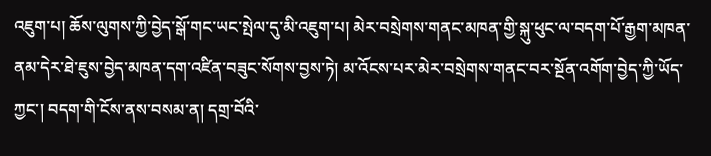འཇུག་པ། ཆོས་ལུགས་ཀྱི་བྱེད་སྒོ་གང་ཡང་སྤེལ་དུ་མི་འཇུག་པ། མེར་བསྲེགས་གནང་མཁན་གྱི་སྐུ་ཕུང་ལ་བདག་པོ་རྒྱག་མཁན་ནམ་དེར་ཐེ་ཇུས་བྱེད་མཁན་དག་འཛིན་བཟུང་སོགས་བྱས་ཏེ། མ་འོངས་པར་མེར་བསྲེགས་གནང་བར་སྔོན་འགོག་བྱེད་ཀྱི་ཡོད་ཀྱང་། བདག་གི་ངོས་ནས་བསམ་ན། དགྲ་བོའི་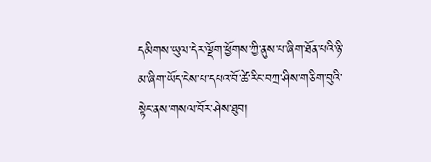དམིགས་ཡུལ་དེར་ལྡོག་ཕྱོགས་ཀྱི་ནུས་པ་ཞིག་ཐོན་པའི་ཉི་མ་ཞིག་ཡོད་ངེས་པ་དཔའ་བོ་ཚེ་རིང་བཀྲ་ཤིས་གཅིག་བུའི་སྟེང་ནས་གསལ་བོར་ཤེས་ཐུབ།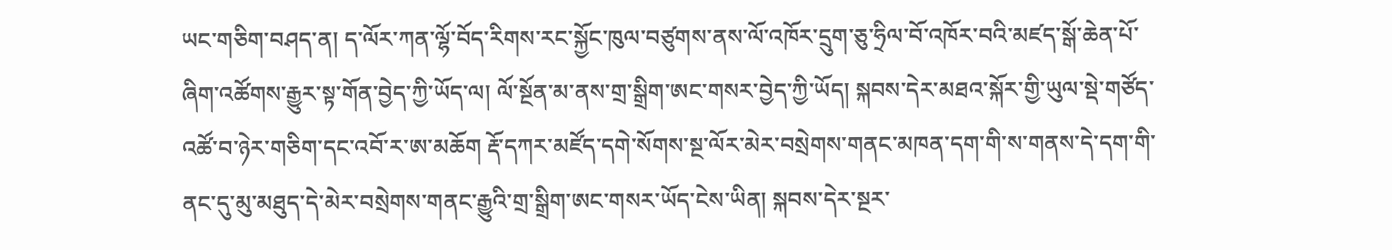ཡང་གཅིག་བཤད་ན། ད་ལོར་ཀན་ལྷོ་བོད་རིགས་རང་སྐྱོང་ཁུལ་བཙུགས་ནས་ལོ་འཁོར་དྲུག་ཅུ་ཧྲིལ་བོ་འཁོར་བའི་མཛད་སྒོ་ཆེན་པོ་ཞིག་འཚོགས་རྒྱུར་སྟ་གོན་བྱེད་ཀྱི་ཡོད་ལ། ལོ་སྔོན་མ་ནས་གྲ་སྒྲིག་ཨང་གསར་བྱེད་ཀྱི་ཡོད། སྐབས་དེར་མཐའ་སྐོར་གྱི་ཡུལ་སྡེ་གཙོད་འཚོ་བ་ཉེར་གཅིག་དང་འབོ་ར་ཨ་མཆོག རྡོ་དཀར་མཛོད་དགེ་སོགས་སྔ་ལོར་མེར་བསྲེགས་གནང་མཁན་དག་གི་ས་གནས་དེ་དག་གི་ནང་དུ་མུ་མཐུད་དེ་མེར་བསྲེགས་གནང་རྒྱུའི་གྲ་སྒྲིག་ཨང་གསར་ཡོད་ངེས་ཡིན། སྐབས་དེར་སྔར་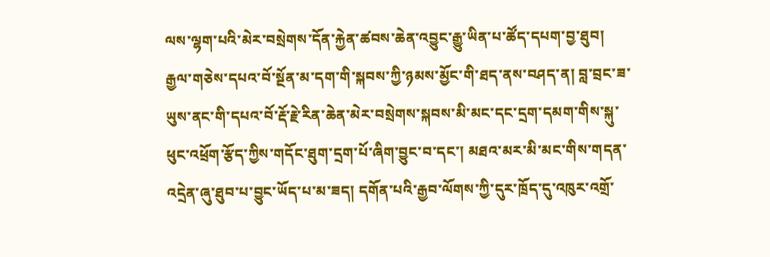ལས་ལྷག་པའི་མེར་བསྲེགས་དོན་རྐྱེན་ཚབས་ཆེན་འབྱུང་རྒྱུ་ཡིན་པ་ཚོད་དཔག་བྱ་ཐུབ།
རྒྱལ་གཅེས་དཔའ་བོ་སྔོན་མ་དག་གི་སྐབས་ཀྱི་ཉམས་མྱོང་གི་ཐད་ནས་བཤད་ན། བླ་བྲང་ཟ་ཡུས་ནང་གི་དཔའ་བོ་རྡོ་རྗེ་རིན་ཆེན་མེར་བསྲེགས་སྐབས་མི་མང་དང་དྲག་དམག་གིས་སྐུ་ཕུང་འཕྲོག་རྩོད་ཀྱིས་གདོང་ཐུག་དྲག་པོ་ཞིག་བྱུང་བ་དང་། མཐའ་མར་མི་མང་གིས་གདན་འདྲེན་ཞུ་ཐུབ་པ་བྱུང་ཡོད་པ་མ་ཟད། དགོན་པའི་རྒྱབ་ལོགས་ཀྱི་དུར་ཁྲོད་དུ་འཁུར་འགྲོ་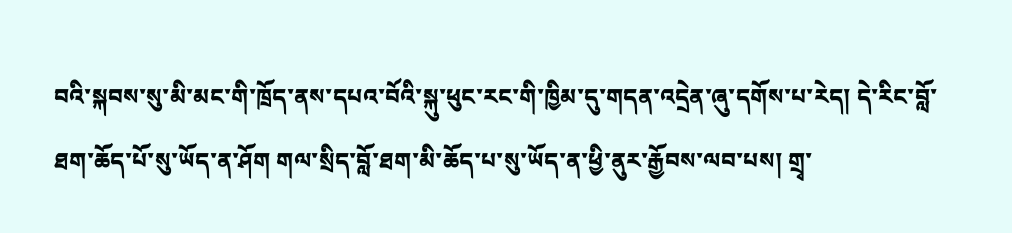བའི་སྐབས་སུ་མི་མང་གི་ཁྲོད་ནས་དཔའ་བོའི་སྐུ་ཕུང་རང་གི་ཁྱིམ་དུ་གདན་འདྲེན་ཞུ་དགོས་པ་རེད། དེ་རིང་བློ་ཐག་ཆོད་པོ་སུ་ཡོད་ན་ཤོག གལ་སྲིད་བློ་ཐག་མི་ཆོད་པ་སུ་ཡོད་ན་ཕྱི་ནུར་རྒྱོབས་ལབ་པས། གྲྭ་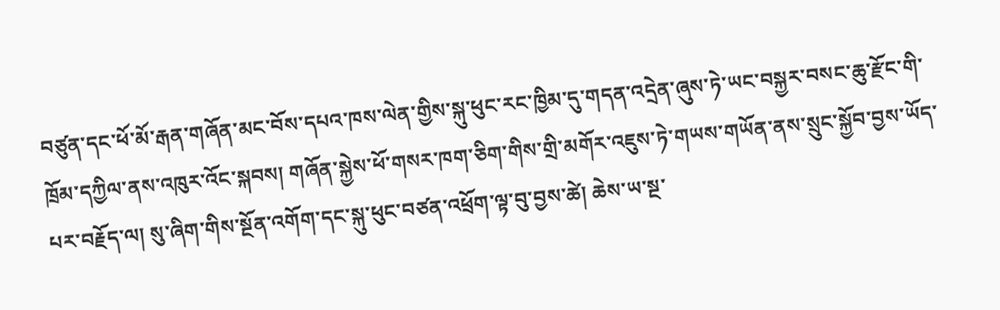བཙུན་དང་ཕོ་མོ་རྒན་གཞོན་མང་བོས་དཔའ་ཁས་ལེན་གྱིས་སྐུ་ཕུང་རང་ཁྱིམ་དུ་གདན་འདྲེན་ཞུས་ཏེ་ཡང་བསྐྱར་བསང་ཆུ་རྫོང་གི་ཁྲོམ་དཀྱིལ་ནས་འཁུར་འོང་སྐབས། གཞོན་སྐྱེས་ཕོ་གསར་ཁག་ཅིག་གིས་གྲི་མགོར་འཇུས་ཏེ་གཡས་གཡོན་ནས་སྲུང་སྐྱོབ་བྱས་ཡོད་པར་བརྗོད་ལ། སུ་ཞིག་གིས་སྔོན་འགོག་དང་སྐུ་ཕུང་བཙན་འཕྲོག་ལྟ་བུ་བྱས་ཚེ། ཆེས་ཡ་སྔ་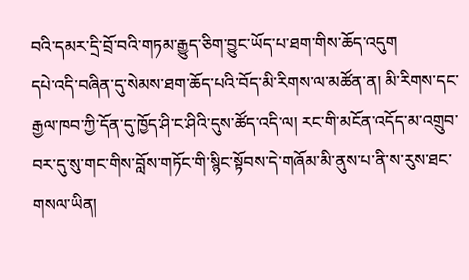བའི་དམར་དྲི་བྲོ་བའི་གཏམ་རྒྱུད་ཅིག་བྱུང་ཡོད་པ་ཐག་གིས་ཆོད་འདུག
དཔེ་འདི་བཞིན་དུ་སེམས་ཐག་ཆོད་པའི་བོད་མི་རིགས་ལ་མཚོན་ན། མི་རིགས་དང་རྒྱལ་ཁབ་ཀྱི་དོན་དུ་ཁྱོད་ཤི་ང་ཤིའི་དུས་ཚོད་འདི་ལ། རང་གི་མངོན་འདོད་མ་འགྲུབ་བར་དུ་སུ་གང་གིས་བློས་གཏོང་གི་སྙིང་སྟོབས་དེ་གཞོམ་མི་ནུས་པ་ནི་ས་རུས་ཐང་གསལ་ཡིན།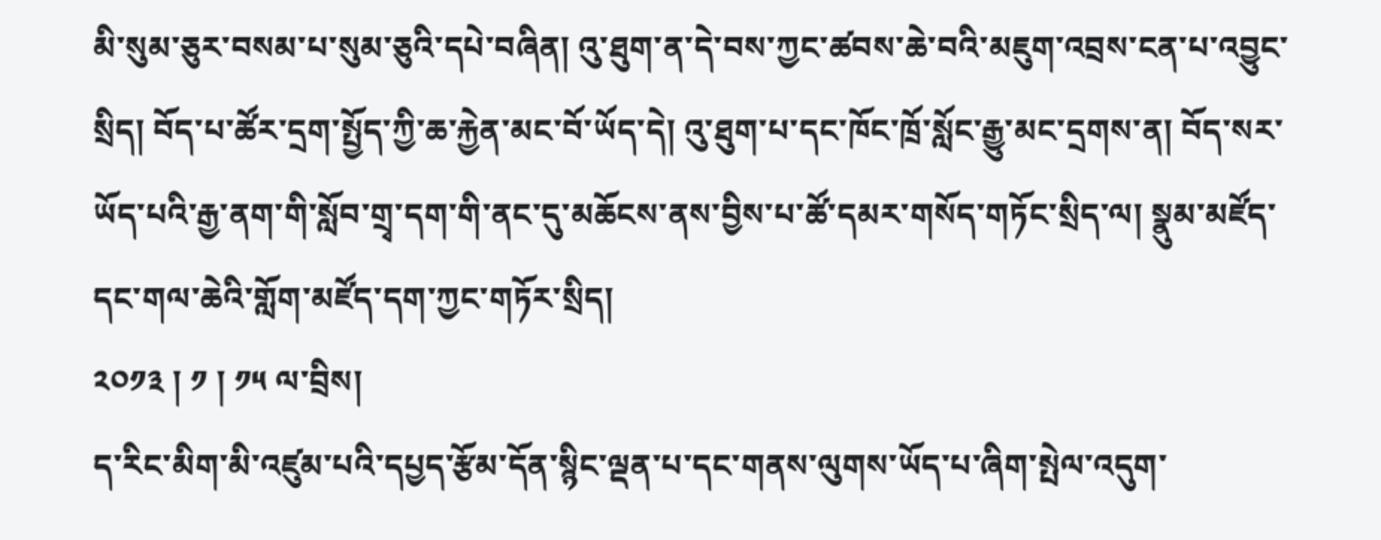མི་སུམ་ཅུར་བསམ་པ་སུམ་ཅུའི་དཔེ་བཞིན། འུ་ཐུག་ན་དེ་བས་ཀྱང་ཚབས་ཆེ་བའི་མཇུག་འབྲས་ངན་པ་འབྱུང་སྲིད། བོད་པ་ཚོར་དྲག་སྤྱོད་ཀྱི་ཆ་རྐྱེན་མང་བོ་ཡོད་དེ། འུ་ཐུག་པ་དང་ཁོང་ཁྲོ་སློང་རྒྱུ་མང་དྲགས་ན། བོད་སར་ཡོད་པའི་རྒྱ་ནག་གི་སློབ་གྲྭ་དག་གི་ནང་དུ་མཆོངས་ནས་བྱིས་པ་ཚོ་དམར་གསོད་གཏོང་སྲིད་ལ། སྣུམ་མཛོད་དང་གལ་ཆེའི་གློག་མཛོད་དག་ཀྱང་གཏོར་སྲིད།
༢༠༡༣ ། ༡ ། ༡༥ ལ་བྲིས།
ད་རིང་མིག་མི་འཛུམ་པའི་དཔྱད་རྩོམ་དོན་སྙིང་ལྡན་པ་དང་གནས་ལུགས་ཡོད་པ་ཞིག་སྤེལ་འདུག་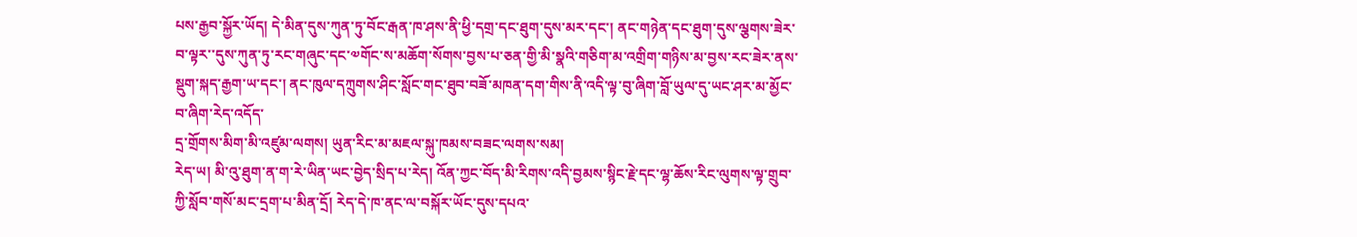པས་རྒྱབ་སྐྱོར་ཡོད། དེ་མིན་དུས་ཀུན་ཏུ་བོང་རྒན་ཁ་ཤས་ནི་ཕྱི་དགྲ་དང་ཐུག་དུས་མར་དང་། ནང་གཉེན་དང་ཐུག་དུས་ལྕགས་ཟེར་བ་ལྟར་་དུས་ཀུན་ཏུ་རང་གཞུང་དང་༧གོང་ས་མཆོག་སོགས་བྱས་པ་ཅན་གྱི་མི་སྣའི་གཅིག་མ་འགྲིག་གཉིས་མ་བྱས་རང་ཟེར་ནས་སྡུག་སྐད་རྒྱག་ཡ་དང་། ནང་ཁུལ་དཀྲུགས་ཤིང་སློང་གང་ཐུབ་བཟོ་མཁན་དག་གིས་ནི་འདི་ལྟ་བུ་ཞིག་བློ་ཡུལ་དུ་ཡང་ཤར་མ་མྱོང་བ་ཞིག་རེད་འདོད་
དྲ་གྲོགས་མིག་མི་འཛུམ་ལགས། ཡུན་རིང་མ་མཇལ་སྐུ་ཁམས་བཟང་ལགས་སམ།
རེད་ཡ། མི་འུ་ཐུག་ན་ག་རེ་ཡིན་ཡང་བྱེད་སྲིད་པ་རེད། འོན་ཀྱང་བོད་མི་རིགས་འདི་བྱམས་སྙིང་རྗེ་དང་ལྷ་ཆོས་རིང་ལུགས་ལྟ་གྲུབ་ཀྱི་སློབ་གསོ་མང་དྲག་པ་མིན་དྲོ། རེད་དེ་ཁ་ནང་ལ་བསྐོར་ཡོང་དུས་དཔའ་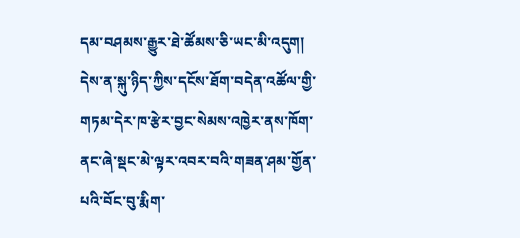དམ་བཤམས་རྒྱུར་ཐེ་ཚོམས་ཅི་ཡང་མི་འདུག། དེས་ན་སྐུ་ཉིད་ཀྱིས་དངོས་ཐོག་བདེན་འཚོལ་གྱི་གཏམ་དེར་ཁ་རྩེར་བྱང་སེམས་འཁྱེར་ནས་ཁོག་ནང་ཞེ་སྡང་མེ་ལྟར་འབར་བའི་གཟན་ཤམ་གྱོན་པའི་བོང་བུ་རྨིག་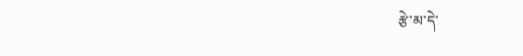རྩེ་མ་དེ་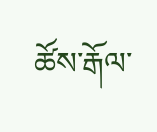ཚོས་རྒོལ་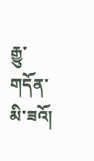རྒྱུ་གདོན་མི་ཟའོ།